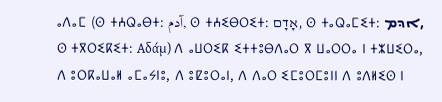ⴰⴷⴰⵎ (ⵙ ⵜⵄⵕⴰⴱⵜ: آدم, ⵙ ⵜⵄⵉⴱⵔⵉⵜ: אָדָם, ⵙ ⵜⴰⵕⴰⵎⵉⵜ: ܐܕܡ, ⵙ ⵜⴳⵔⵉⴽⵉⵜ: Αδάμ) ⴷ ⴰⵡⵔⵉⴽ ⵉⵜⵜⵓⴱⴷⴰⵔ ⴳ ⵡⴰⵔⵔⴰ ⵏ ⵜⵣⵡⵉⵔⴰ, ⴷ ⵓⵔⴽⴰⵡⴰⵍ ⴰⵎⴰⵢⵏⵓ, ⴷ ⵓⵇⵓⵔⴰⵏ, ⴷ ⴷⴰⵔ ⵉⵎⵓⵔⵎⵓⵏⵏ ⴷ ⵓⴷⵍⵉⵙ ⵏ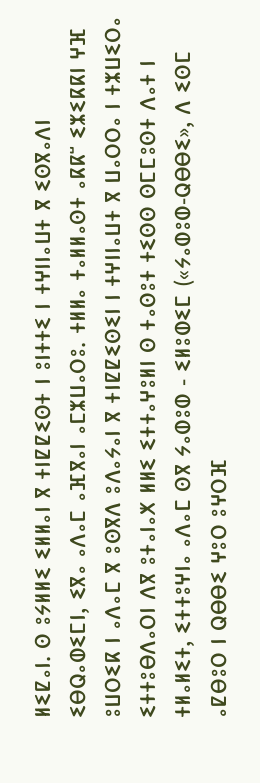ⵍⵉⵇⴰⵏ. ⵙ ⵓⵢⵍⵍⵉ ⵉⵍⵍⴰⵏ ⴳ ⵜⵏⵇⵇⵉⵙⵜ ⵏ ⵓⵏⵜⵜⵉ ⵏ ⵜⵖⵏⵏⴰⵡⵜ ⴳ ⵉⵙⴳⴰⴷⵏ ⵉⴱⵕⴰⵀⵉⵎⵏ, ⵉⴳⴰ ⴰⴷⴰⵎ ⴰⴼⴳⴰⵏ ⴰⵎⵣⵡⴰⵔⵓ. ⵜⵍⵍⴰ ⵜⴰⵍⵍⴰⵙⵜ ⴰⴽⴽⵯ ⵉⵣⵉⴽⴽⵏ ⵖⴼ ⵓⵡⵔⵉⴽ ⵏ ⴰⴷⴰⵎ ⴳ ⵓⵙⴳⴷ ⵓⴷⴰⵢⴰⵏ ⴳ ⵜⵏⵇⵇⵉⵙⵉⵏ ⵏ ⵜⵖⵏⵏⴰⵡⵜ ⴳ ⵡⴰⵔⵔⴰ ⵏ ⵜⵣⵡⵉⵔⴰ ⵉⵜⵜⵓⴱⴷⴰⵔⵏ ⴷⴳ ⵓⵜⴰⵏⴰⵅ ⵍⵍⵉ ⵉⵜⵜⴰⵖⵓⵍⵏ ⵙ ⵜⴰⵙⵓⵜ ⵜⵉⵙⵙ ⵙⵎⵎⵓⵙⵜ ⴷⴰⵜ ⵏ ⵜⵍⴰⵍⵉⵜ, ⵉⵜⵜⵓⵖⵏⴰ ⴰⴷⴰⵎ ⵙⴳ ⵢⴰⵀⵓⵀ - ⵉⵍⵓⵀⵉⵎ («ⵢⴰⵀⵓⵀ-ⵕⴱⴱⵉ», ⴷ ⵉⵙⵎ ⴰⵇⴱⵓⵔ ⵏ ⵕⴱⴱⵉ ⵖⵓⵔ ⵓⵖⵔⴼ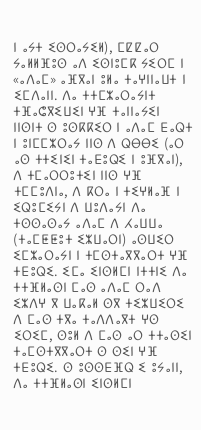ⵏ ⴰⵢⵜ ⵉⵙⵔⴰⵢⵉⵍ), ⵎⵇⵇⴰⵔ ⵢⴰⵍⵍⴼⵓⵙ ⴰⴷ ⵉⵙⵏⵓⵎⴽ ⵢⵉⵔⵎ ⵏ «ⴰⴷⴰⵎ» ⴰⴼⴳⴰⵏ ⵓⵍⴰ ⵜⴰⵖⵏⵏⴰⵡⵜ ⵏ ⵉⵎⴷⴰⵏⵏ. ⴷⴰ ⵜⵜⵎⵣⴰⵔⴰⵢⵏⵜ ⵜⴼⴰⵛⴳⵉⵡⵉⵏ ⵖⴼ ⵜⴰⵏⵏⴰⵢⵉⵏ ⵏⵏⵙⵏⵜ ⵙ ⵓⵙⴽⴽⵉⵔ ⵏ ⴰⴷⴰⵎ ⴹⴰⵕⵜ ⵏ ⵓⵏⵎⵎⵣⵔⴰⵢ ⵏⵏⵙ ⴷ ⵕⴱⴱⵉ (ⴰⵔ ⴰⵙ ⵜⵜⵉⵏⵉⵏ ⵜⴰⴹⵓⵕⵉ ⵏ ⵓⴼⴳⴰⵏ), ⴷ ⵜⵎⴰⵔⵔⵓⵜⵉⵏ ⵏⵏⵙ ⵖⴼ ⵜⵎⵎⵓⴷⵏⴰ, ⴷ ⴽⵔⴰ ⵏ ⵜⵉⵖⵍⴰⴼ ⵏ ⵉⵕⵓⵎⵉⵢⵏ ⴷ ⵡⵓⴷⴰⵢⵏ ⴷⴰ ⵜⵙⵙⴰⵙⴰⵢ ⴰⴷⴰⵎ ⴷ ⵃⴰⵡⵡⴰ (ⵜⴰⵎⵟⵟⵓⵜ ⵉⵣⵡⴰⵔⵏ) ⴰⵙⵡⵉⵔ ⵉⵎⵣⴰⵔⴰⵢⵏ ⵏ ⵜⵎⵙⵜⴰⴳⴳⴰⵔⵜ ⵖⴼ ⵜⴹⵓⵕⵉ. ⵉⵎⴰ ⵉⵏⵙⵍⵎⵏ ⵏⵜⵜⵏⵉ ⴷⴰ ⵜⵜⴼⵍⴰⵙⵏ ⵎⴰⵙ ⴰⴷⴰⵎ ⵔⴰⴷ ⵉⵣⴷⵖ ⴳ ⵡⴰⴽⴰⵍ ⵙⴳ ⵜⵉⵣⵡⵉⵔⵉ ⴷ ⵎⴰⵙ ⵜⴳⴰ ⵜⴰⴷⴷⴰⴳⵜ ⵖⵙ ⵉⵔⵉⵎ, ⵙⵓⵍ ⴷ ⵎⴰⵙ ⴰⵔ ⵜⵜⴰⵙⵉⵏ ⵜⴰⵎⵙⵜⴳⴳⴰⵔⵜ ⵙ ⵙⵉⵏ ⵖⴼ ⵜⴹⵓⵕⵉ. ⵙ ⵓⵙⵙⴹⴼⵕ ⵉ ⵓⵢⴰⵏⵏ, ⴷⴰ ⵜⵜⴼⵍⴰⵙⵏ ⵉⵏⵙⵍⵎⵏ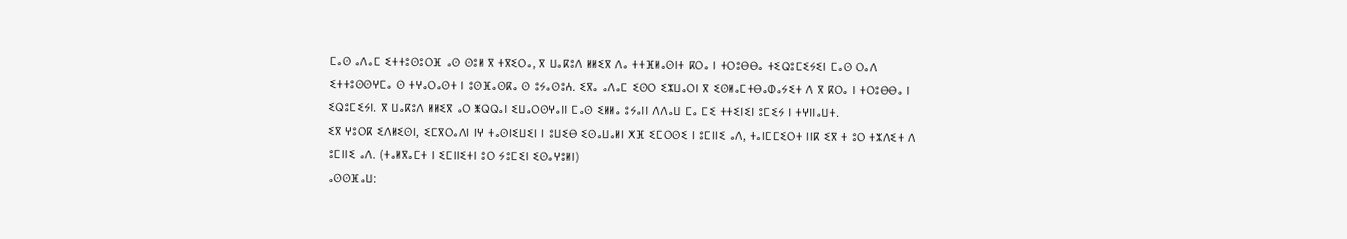ⵎⴰⵙ ⴰⴷⴰⵎ ⵉⵜⵜⵓⵙⵓⵔⴼ ⴰⵙ ⵙⵓⵍ ⴳ ⵜⴳⵉⵔⴰ, ⴳ ⵡⴰⴽⵓⴷ ⵍⵍⵉⴳ ⴷⴰ ⵜⵜⴼⵍⴰⵙⵏⵜ ⴽⵔⴰ ⵏ ⵜⵔⵓⴱⴱⴰ ⵜⵉⵕⵓⵎⵉⵢⵉⵏ ⵎⴰⵙ ⵔⴰⴷ ⵉⵜⵜⵓⵙⵙⵖⵎⴰ ⵙ ⵜⵖⴰⵔⴰⵙⵜ ⵏ ⵓⵙⴼⴰⵙⴽⴰ ⵙ ⵓⵢⴰⵙⵓⵄ. ⵉⴳⴰ ⴰⴷⴰⵎ ⵉⵙⵔ ⵉⵣⵡⴰⵔⵏ ⴳ ⵉⵙⵍⴰⵎⵜⴱⴰⵀⴰⵢⵉⵜ ⴷ ⴳ ⴽⵔⴰ ⵏ ⵜⵔⵓⴱⴱⴰ ⵏ ⵉⵕⵓⵎⵉⵢⵏ. ⴳ ⵡⴰⴽⵓⴷ ⵍⵍⵉⴳ ⴰⵔ ⵥⵕⵕⴰⵏ ⵉⵡⴰⵔⵙⵖⴰⵏⵏ ⵎⴰⵙ ⵉⵍⵍⴰ ⵓⵢⴰⵏⵏ ⴷⴷⴰⵡ ⵎⴰ ⵎⵉ ⵜⵜⵉⵏⵉⵏ ⵓⵎⵉⵢ ⵏ ⵜⵖⵏⵏⴰⵡⵜ.
ⵉⴳ ⵖⵓⵔⴽ ⵉⴷⵍⵉⵙⵏ, ⵉⵎⴳⵔⴰⴷⵏ ⵏⵖ ⵜⴰⵙⵏⵉⵡⵉⵏ ⵏ ⵓⵡⵉⴱ ⵉⵙⴰⵡⴰⵍⵏ ⵅⴼ ⵉⵎⵔⵙⵉ ⵏ ⵓⵎⵏⵏⵉ ⴰⴷ, ⵜⴰⵏⵎⵎⵉⵔⵜ ⵏⵏⴽ ⵉⴳ ⵜ ⵓⵔ ⵜⵣⴷⵉⵜ ⴷ ⵓⵎⵏⵏⵉ ⴰⴷ. (ⵜⴰⵍⴳⴰⵎⵜ ⵏ ⵉⵎⵏⵏⵉⵜⵏ ⵓⵔ ⵢⵓⵎⵉⵏ ⵉⵙⴰⵖⵓⵍⵏ)
ⴰⵙⵙⴼⴰⵡ: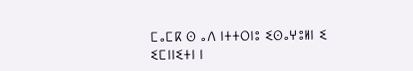ⵎⴰⵎⴽ ⵙ ⴰⴷ ⵏⵜⵜⵔⵏⵓ ⵉⵙⴰⵖⵓⵍⵏ ⵉ ⵉⵎⵏⵏⵉⵜⵏ ⵏ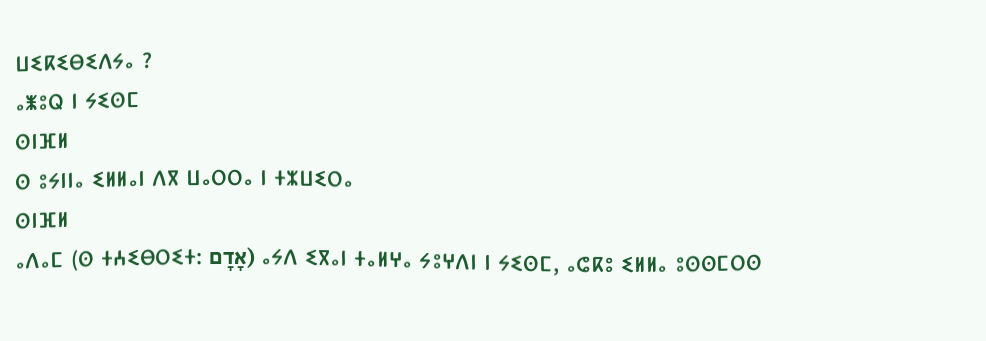ⵡⵉⴽⵉⴱⵉⴷⵢⴰ ?
ⴰⵥⵓⵕ ⵏ ⵢⵉⵙⵎ
ⵙⵏⴼⵍ
ⵙ ⵓⵢⵏⵏⴰ ⵉⵍⵍⴰⵏ ⴷⴳ ⵡⴰⵔⵔⴰ ⵏ ⵜⵣⵡⵉⵔⴰ
ⵙⵏⴼⵍ
ⴰⴷⴰⵎ (ⵙ ⵜⵄⵉⴱⵔⵉⵜ: אָדָם) ⴰⵢⴷ ⵉⴳⴰⵏ ⵜⴰⵍⵖⴰ ⵢⵓⵖⴷⵏ ⵏ ⵢⵉⵙⵎ, ⴰⵛⴽⵓ ⵉⵍⵍⴰ ⵓⵙⵙⵎⵔⵙ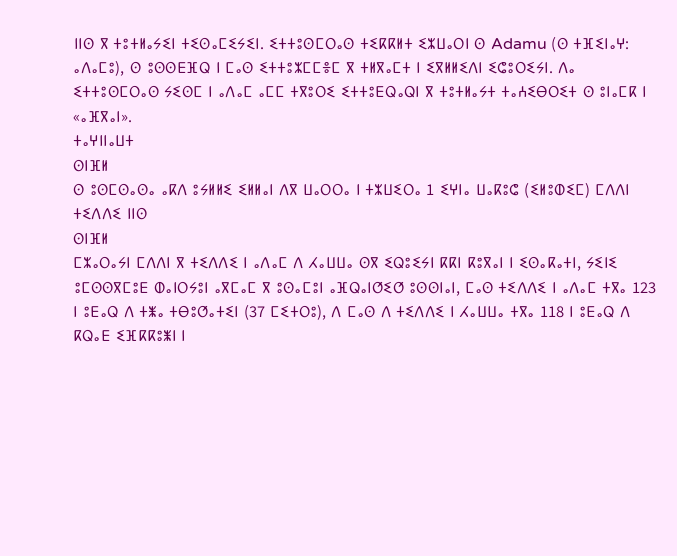ⵏⵏⵙ ⴳ ⵜⵓⵜⵍⴰⵢⵉⵏ ⵜⵉⵙⴰⵎⵉⵢⵉⵏ. ⵉⵜⵜⵓⵙⵎⵔⴰⵙ ⵜⵉⴽⴽⵍⵜ ⵉⵣⵡⴰⵔⵏ ⵙ Adamu (ⵙ ⵜⴼⵉⵏⴰⵖ: ⴰⴷⴰⵎⵓ), ⵙ ⵓⵙⵙⴹⴼⵕ ⵏ ⵎⴰⵙ ⵉⵜⵜⵓⵣⵎⵎⴻⵎ ⴳ ⵜⵍⴳⴰⵎⵜ ⵏ ⵉⴳⵍⵍⵉⴷⵏ ⵉⵛⵓⵔⵉⵢⵏ. ⴷⴰ ⵉⵜⵜⵓⵙⵎⵔⴰⵙ ⵢⵉⵙⵎ ⵏ ⴰⴷⴰⵎ ⴰⵎⵎ ⵜⴳⵓⵔⵉ ⵉⵜⵜⵓⴹⵕⴰⵕⵏ ⴳ ⵜⵓⵜⵍⴰⵢⵜ ⵜⴰⵄⵉⴱⵔⵉⵜ ⵙ ⵓⵏⴰⵎⴽ ⵏ «ⴰⴼⴳⴰⵏ».
ⵜⴰⵖⵏⵏⴰⵡⵜ
ⵙⵏⴼⵍ
ⵙ ⵓⵙⵎⵙⴰⵙⴰ ⴰⴽⴷ ⵓⵢⵍⵍⵉ ⵉⵍⵍⴰⵏ ⴷⴳ ⵡⴰⵔⵔⴰ ⵏ ⵜⵣⵡⵉⵔⴰ 1 ⵉⵖⵏⴰ ⵡⴰⴽⵓⵛ (ⵉⵍⵓⵀⵉⵎ) ⵎⴷⴷⵏ
ⵜⵉⴷⴷⵉ ⵏⵏⵙ
ⵙⵏⴼⵍ
ⵎⵣⴰⵔⴰⵢⵏ ⵎⴷⴷⵏ ⴳ ⵜⵉⴷⴷⵉ ⵏ ⴰⴷⴰⵎ ⴷ ⵃⴰⵡⵡⴰ ⵙⴳ ⵉⵕⵓⵉⵢⵏ ⴽⴽⵏ ⴽⵓⴳⴰⵏ ⵏ ⵉⵙⴰⴽⴰⵜⵏ, ⵢⵉⵏⵉ ⵓⵎⵙⵙⴳⵎⵓⴹ ⵀⴰⵏⵔⵢⵓⵏ ⴰⴳⵎⴰⵎ ⴳ ⵓⵙⴰⵎⵓⵏ ⴰⴼⵕⴰⵏⵚⵉⵚ ⵓⵙⵙⵏⴰⵏ, ⵎⴰⵙ ⵜⵉⴷⴷⵉ ⵏ ⴰⴷⴰⵎ ⵜⴳⴰ 123 ⵏ ⵓⴹⴰⵕ ⴷ ⵜⵥⴰ ⵜⴱⵓⵚⴰⵜⵉⵏ (37 ⵎⵉⵜⵔⵓ), ⴷ ⵎⴰⵙ ⴷ ⵜⵉⴷⴷⵉ ⵏ ⵃⴰⵡⵡⴰ ⵜⴳⴰ 118 ⵏ ⵓⴹⴰⵕ ⴷ ⴽⵕⴰⴹ ⵉⴼⴽⴽⵓⵥⵏ ⵏ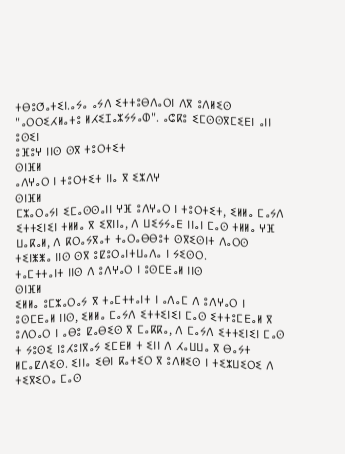ⵜⴱⵓⵚⴰⵜⵉⵏ.ⴰⵢⴰ ⴰⵢⴷ ⵉⵜⵜⵓⴱⴷⴰⵔⵏ ⴷⴳ ⵓⴷⵍⵉⵙ "ⴰⵔⵔⵉⵃⵍⴰⵜⵓ ⵍⵃⵉⵊⴰⵣⵢⵢⴰⵀ". ⴰⵛⴽⵓ ⵉⵎⵙⵙⴳⵎⵉⴹⵏ ⴰⵏⵏ ⵓⵙⵉⵏ
ⵓⴼⵓⵖ ⵏⵏⵙ ⵙⴳ ⵜⵓⵔⵜⵉⵜ
ⵙⵏⴼⵍ
ⴰⴷⵖⴰⵔ ⵏ ⵜⵓⵔⵜⵉⵜ ⵏⵏⴰ ⴳ ⵉⵣⴷⵖ
ⵙⵏⴼⵍ
ⵎⵣⴰⵔⴰⵢⵏ ⵉⵎⴰⵙⵙⴰⵏⵏ ⵖⴼ ⵓⴷⵖⴰⵔ ⵏ ⵜⵓⵔⵜⵉⵜ, ⵉⵍⵍⴰ ⵎⴰⵢⴷ ⵉⵜⵜⵉⵏⵉⵏ ⵜⵍⵍⴰ ⴳ ⵉⴳⵏⵏⴰ, ⴷ ⵡⵉⵢⵢⴰⴹ ⵏⵏⴰⵏ ⵎⴰⵙ ⵜⵍⵍⴰ ⵖⴼ ⵡⴰⴽⴰⵍ, ⴷ ⴽⵔⴰⵢⴳⴰⵜ ⵜⴰⵔⴰⴱⴱⵓⵜ ⵙⴳⵉⵙⵏⵜ ⴷⴰⵔⵙ ⵜⵉⵏⵥⵥⴰ ⵏⵏⵙ ⵙⴳ ⵓⵇⵓⵔⴰⵏⵜⵡⴰⴷⴰ ⵏ ⵢⵉⵙⵔ.
ⵜⴰⵎⵜⵜⴰⵏⵜ ⵏⵏⵙ ⴷ ⵓⴷⵖⴰⵔ ⵏ ⵓⵙⵎⴹⴰⵍ ⵏⵏⵙ
ⵙⵏⴼⵍ
ⵉⵍⵍⴰ ⵓⵎⵣⴰⵔⴰⵢ ⴳ ⵜⴰⵎⵜⵜⴰⵏⵜ ⵏ ⴰⴷⴰⵎ ⴷ ⵓⴷⵖⴰⵔ ⵏ ⵓⵙⵎⴹⴰⵍ ⵏⵏⵙ, ⵉⵍⵍⴰ ⵎⴰⵢⴷ ⵉⵜⵜⵉⵏⵉⵏ ⵎⴰⵙ ⵉⵜⵜⵓⵎⴹⴰⵍ ⴳ ⵓⴷⵔⴰⵔ ⵏ ⴰⴱⵓ ⵇⴰⴱⵉⵙ ⴳ ⵎⴰⴽⴽⴰ, ⴷ ⵎⴰⵢⴷ ⵉⵜⵜⵉⵏⵉⵏ ⵎⴰⵙ ⵜ ⵢⵓⵙⵉ ⵏⵓⵃⵓⵏⴳⴰⵢ ⵉⵎⴹⵍ ⵜ ⵉⵏⵏ ⴷ ⵃⴰⵡⵡⴰ ⴳ ⴱⴰⵢⵜ ⵍⵎⴰⵇⴷⵉⵙ. ⵉⵏⵏⴰ ⵉⴱⵏ ⴽⴰⵜⵉⵔ ⴳ ⵓⴷⵍⵉⵙ ⵏ ⵜⵉⵣⵡⵉⵔⵉ ⴷ ⵜⵉⴳⵉⵔⴰ ⵎⴰⵙ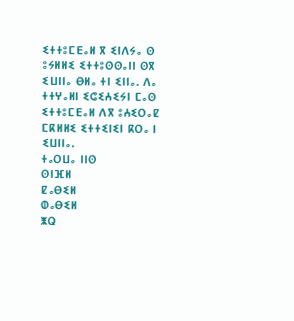ⵉⵜⵜⵓⵎⴹⴰⵍ ⴳ ⵉⵏⴷⵢⴰ ⵙ ⵓⵢⵍⵍⵉ ⵉⵜⵜⵓⵙⵙⴰⵏⵏ ⵙⴳ ⵉⵡⵏⵏⴰ ⴱⵍⴰ ⵜⵏ ⵉⵏⵏⴰ. ⴷⴰ ⵜⵜⵖⴰⵍⵏ ⵉⵛⵉⵄⵉⵢⵏ ⵎⴰⵙ ⵉⵜⵜⵓⵎⴹⴰⵍ ⴷⴳ ⵓⵄⵉⵔⴰⵇ ⵎⴽⵍⵍⵉ ⵉⵜⵜⵉⵏⵉⵏ ⴽⵔⴰ ⵏ ⵉⵡⵏⵏⴰ.
ⵜⴰⵔⵡⴰ ⵏⵏⵙ
ⵙⵏⴼⵍ
ⵇⴰⴱⵉⵍ
ⵀⴰⴱⵉⵍ
ⵥⵕ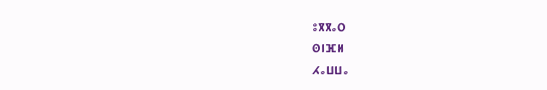ⵓⴳⴳⴰⵔ
ⵙⵏⴼⵍ
ⵃⴰⵡⵡⴰ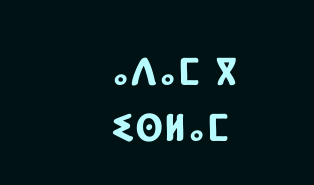ⴰⴷⴰⵎ ⴳ ⵉⵙⵍⴰⵎ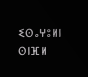ⵉⵙⴰⵖⵓⵍⵏ
ⵙⵏⴼⵍ